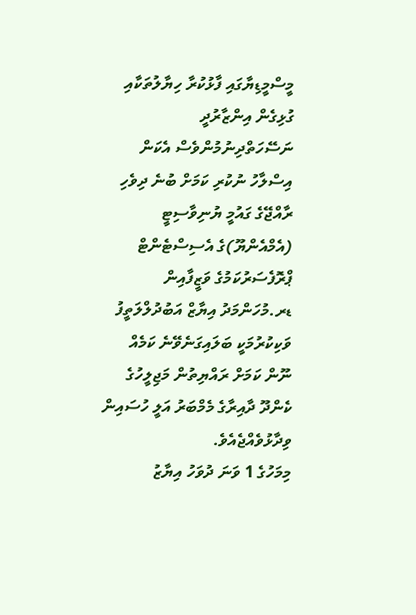މީސްމީޑިޔާގައި ފާޅުކުރާ ހިޔާލުތަކާއި ގުޅިގެން އިންޒާރުދީ ނަސޭހަތްދިނުމުންވެސް އެކަން އިސްލާހު ނުކުރި ކަމަށް ބުނެ ދިވެހި ރާއްޖޭގެ ގައުމީ ޔުނިވާސިޓީ (އެމްއެންޔޫ)ގެ އެސިސްޓެންޓް ޕްރޮފެސަރުކަމުގެ ވަޒީފާއިން ޑރ.މުހަންމަދު އިޔާޒް އަބުދުލްލަތީފު ވަކިކުރުމަކީ ބަލައިގަނެވޭނެ ކަމެއް ނޫން ކަމަށް ރައްޔިތުން މަޖިލީހުގެ ކެންދޫ ދާއިރާގެ މެމްބަރު އަލީ ހުސައިން ވިދާޅުވެއްޖެއެވެ.
މިމަހުގެ 1 ވަނަ ދުވަހު އިޔާޒު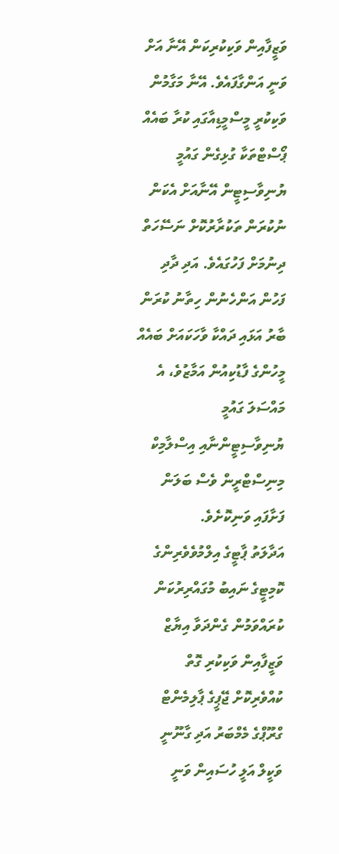ވަޒީފާއިން ވަކިކުރިކަން އޭނާ އަށް ވަނީ އަންގާފައެވެ. އޭނާ މަގާމުން ވަކިކުރީ މީސްމީޑިއާގައި ކުރާ ބައެއް ޕޯސްޓްތަކާ ގުޅިގެން ގައުމީ ޔުނިވާސިޓީން އޭނާއަށް އެކަން ނުކުރަން ތަކުރާރުކޮށް ނަސޭހަތް ދިނުމަށް ފަހުގައެވެ. އަދި ދާދި ފަހުން އަންހެނުން ހިތާނު ކުރަން ބާރު އަޅައި ދައްކާ ވާހަކައަށް ބައެއް މީހުންގެ ފާޑުކިއުން އަމާޒުވެ، އެ މައްސަލަ ގައުމީ ޔުނިވާސިޓީންނާއި އިސްލާމިކް މިނިސްޓްރީން ވެސް ބަލަން ފަށާފައި ވަނިކޮށެވެ.
އަދާލަތު ޕާޓީގެ އިލްމުވެވެރިންގެ ކޮމިޓީގެ ނައިބު މުގައްރިރުކަން ކުރައްވަމުން ގެންދަވާ އިޔާޒް ވަޒީފާއިން ވަކިކުރި ގޮތް ކުއްވެރިކޮށް ޖޭޕީގެ ޕާލިމެންޓް ގްރޫޕްގެ މެމްބަރު އަދި ގާނޫނީ ވަކީލް އަލީ ހުސައިން ވަނީ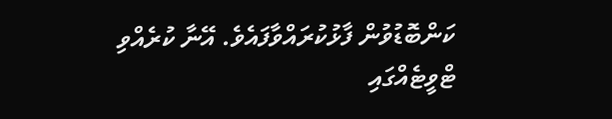ކަންބޮޑުވުން ފާޅުކުރައްވާފައެވެ. އޭނާ ކުރެއްވި ޓްވީޓެއްގައި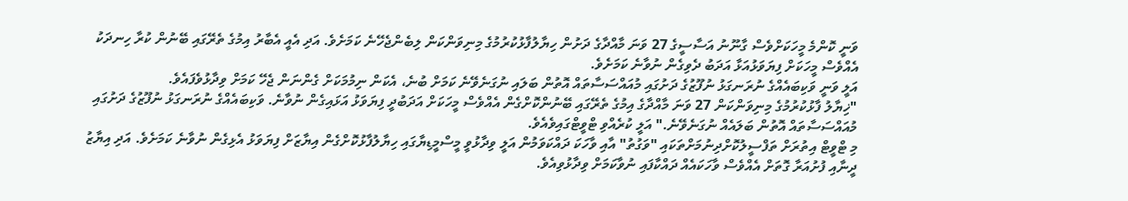ވަނީ ކޮންމެ މީހަކަށްވެސް ގާނޫނު އަސާސީގެ 27 ވަނަ މާއްދާގެ ދަށުން ހިޔާލުފާޅުކުރުމުގެ މިނިވަންކަން ލިބެންޖެހޭނެ ކަމަށެވެ. އަދި އެއީ އެބާރު އިމުގެ ތެރޭގައި ބޭނުން ކުރާ ހިނދަކު އެއްވެސް މީހަކަށް ފިޔަވަޅުއަޅާ އަދަބު ދެވިގެން ނުވާނެ ކަމަށެވެ.
އަލީ ވަނީ ވަކިބައެއްގެ ނުރަނގަޅު ނުފޫޒުގެ ދަށުގައި މުއައްސަސާތައް އޮތުން ބަލައި ނުގަނެވޭނެ ކަމަށް ބުނެ، އެކަން ނިމުމަކަށް ގެންނަން ޖެހޭ ކަމަށް ވިދާޅުވެފައެވެ.
"ޚިޔާލު ފާޅުކުރުމުގެ މިނިވަންކަން 27 ވަނަ މާއްދާގެ އިމުގެ ތެރޭގައި ބޭނުންކޮށްގެން އެއްވެސް މީހަކަށް އަދަބުދީ ފިޔަވަޅު އަޅައިގެން ނުވާނެ. ވަކިބައެއްގެ ނުރަނގަޅު ނުފޫޒުގެ ދަށުގައި މުއައްސަސާތައް އޮތުން ބަލައެއް ނުގަނެވޭނެ." އަލީ ކުރެއްވި ޓްވީޓްގައިވެއެވެ.
މި ޓްވީޓް އިތުރަށް ތަފްސީލުކޮށްދިނުމަށްތަކައި "ވަގުތު" އާއި ވާހަކަ ދައްކަވަމުން އަލީ ވިދާޅުވީ މީސްމީޑިޔާގައި ހިޔާލުފާޅުކޮށްގެން އިޔާޒަށް ފިޔަވަޅު އެޅިގެން ނުވާނެ ކަމަށެވެ. އަދި އިޔާޒު ދީނާއި ފުށުއަރާ ގޮތަށް އެއްވެސް ވާހަކައެއް ދައްކާފައި ނުވާކަމަށް ވިދާޅުވިއެވެ.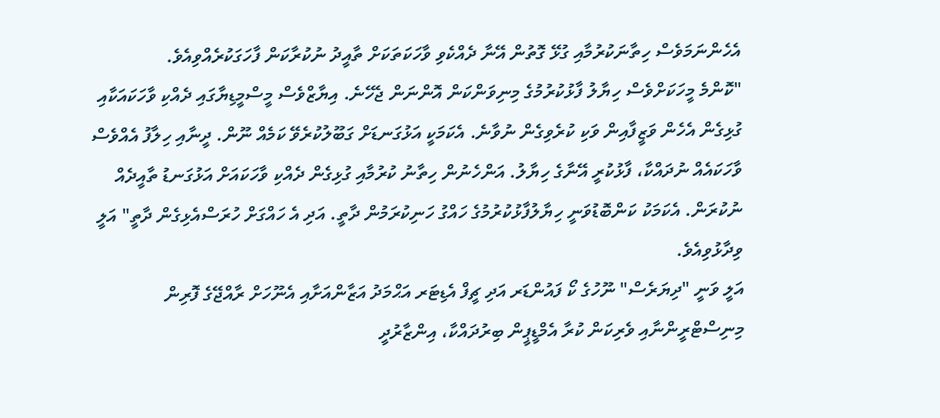އެހެންނަމަވެސް ހިތާނަކުރުމާއި ގުޅޭ ގޮތުން އޭނާ ދެއްކެވި ވާހަކަތަކަށް ތާއީދު ނުކުރާކަން ފާހަގަކުރެއްވިއެވެ.
"ކޮންމެ މީހަކަށްވެސް ހިޔާލު ފާޅުކުރުމުގެ މިނިވަންކަން އޮންނަން ޖެހޭނެ. އިޔާޒްވެސް މީސްމީޑިޔާގައި ދެއްކި ވާހަކައަކާއި ގުޅިގެން އެހެން ވަޒީފާއިން ވަކި ކުރެވިގެން ނުވާނެ. އެކަމަކީ އަޅުގަނޑަށް ގަބޫލުކުރެވޭ ކަމެއް ނޫން. ދީނާއި ހިލާފު އެއްވެސް ވާހަކައެއް ނުދައްކާ، ފާޅުކުރީ އޭނާގެ ހިޔާލު. އަންހެނުން ހިތާނު ކުރުމާއި ގުޅިގެން ދެއްކި ވާހަކައަށް އަޅުގަނޑު ތާއީދެއް ނުކުރަން. އެކަމަކު ކަންބޮޑުވަނީ ހިޔާލުފާޅުކުރުމުގެ ހައްގު ހަނިކުރަމުން ދާތީ. އަދި އެ ހައްގަށް ހުރަސްއެޅިގެން ދާތީ" އަލީ ވިދާޅުވިއެވެ.
އަލީ ވަނީ "ދިޔަރެސް" ނޫހުގެ ކޯ ފައުންޑަރ އަދި ޗީފް އެޑިޓަރ އަޙްމަދު އަޒާންއަށާއި އެނޫހަށް ރާއްޖޭގެ ފޮރިން މިނިސްޓްރީންނާއި ވެރިކަން ކުރާ އެމްޑީޕީން ބިރުދައްކާ، އިންޒާރުދީ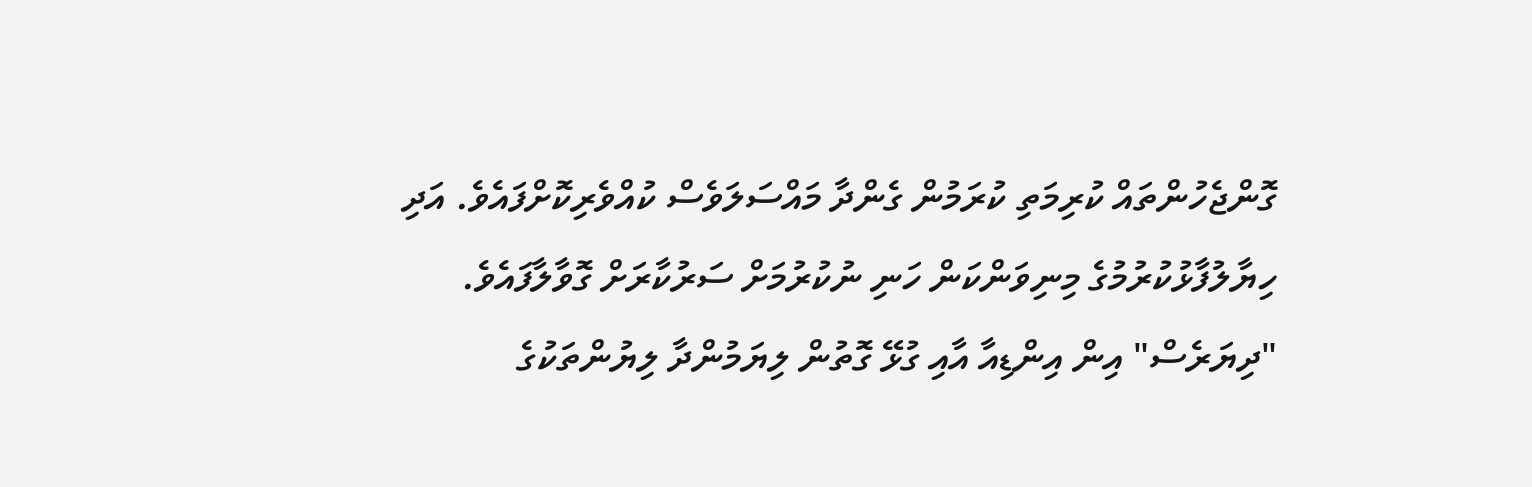ގޮންޖެހުންތައް ކުރިމަތި ކުރަމުން ގެންދާ މައްސަލަވެސް ކުއްވެރިކޮށްފައެވެ. އަދި ހިޔާލުފާޅުކުރުމުގެ މިނިވަންކަން ހަނި ނުކުރުމަށް ސަރުކާރަށް ގޮވާލާފައެވެ.
"ދިޔަރެސް" އިން އިންޑިއާ އާއި ގުޅޭ ގޮތުން ލިޔަމުންދާ ލިޔުންތަކުގެ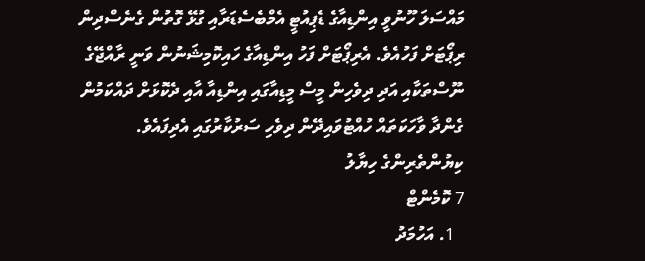މައްސަލަ ހޫނުވީ އިންޑިއާގެ ޑެޕިއުޓީ އެމްބެސެޑަރާއި ގުޅޭ ގޮތުން ގެނެސްދިން ރިޕޯޓަށް ފަހުއެވެ. އެރިޕޯޓަށް ފަހު އިންޑިއާގެ ހައިކޮމިޝަނުން ވަނީ ރާއްޖޭގެ ނޫސްތަކާއި އަދި ދިވެހިން މީސް މީޑިއާގައި އިންޑިއާ އާއި ދެކޮޅަށް ދައްކަމުން ގެންދާ ވާހަކަތައް ހުއްޓުވައިދޭން ދިވެހި ސަރުކާރުގައި އެދިފައެވެ.
ކިޔުންތެރިންގެ ހިޔާލު
7 ކޮމެންޓް
  1. އަހުމަދު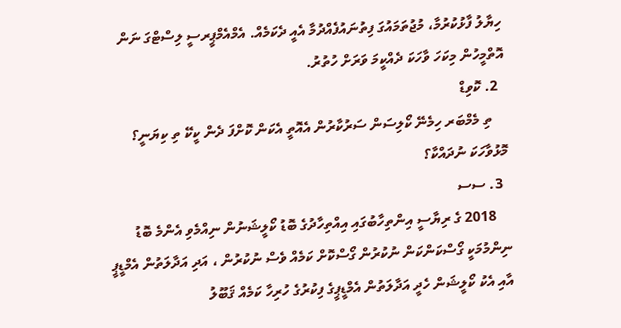ހިޔާލު ފާޅުކުރުމާ، މުޖުތަމައުގަ ފިތުނައުފެއްދުމާ އެއީ ދެކަމެއް. އެމްއެމްޕީރސީ ލިސްޓްގަ ނަން އޮތްމީހުން މިކަހަ ވާހަކަ ދެއްކީމަ ވަރަށް ހުތުރު.
  2. ކޮވިޑް
    ތި މެމްބަރ ހިމެނޭ ކޯލިސަން ސަރުކާރުން އެއޮތީ އެކަން ކޮށްފަ ދެން ކީކޭ ތި ކިޔަނީ؟ މޮޅުވާހަކަ ނުދައްކާ؟
  3. ސސ
    2018 ގެ ރިޔާސީ އިންތިހާބުގައި އިއްތިހާދުގެ ބޮޑު ކޯލީޝަނުން ނިއްމެވި އެންމެ ބޮޑު ނިންމުމަކީ ގޯސްކަންކަން ނުކުރުން ގޯސްކޮށް ކަމެއް ވެސް ނުކުރުން ، އަދި އަދާލަތުން އެމްޑީޕީ އާއި އެކު ކޯލީޝަން ހެދީ އަދާލަތުން އެމްޑީޕީގެ ފިކުރުގެ ހުރިހާ ކަމެއް ޤަބޫލު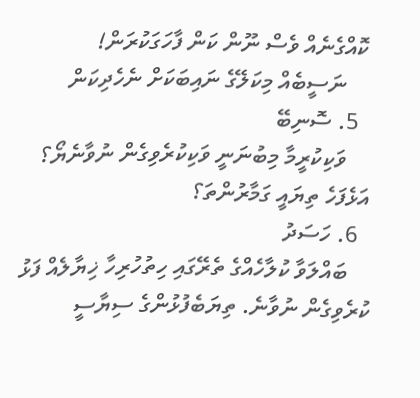ކޮއްގެނެއް ވެސް ނޫން ކަން ފާހަގަކުރަން!
    ނަސީބެއް މިކަލޭގެ ނައިބަކަށް ނެހެދިކަން
  5. ސޮނިބޭ
    ވަކިކުރީމާ މިބުނަނީ ވަކިކުރެވިގެން ނުވާނެޔޯ؟ އަޅެފަހެ ތިޔައީ ގަމާރުންތަ؟
  6. ހަސަދު
    ބައްލަވާ ކުލާހެއްގެ ތެރޭގައި ހިތުހުރިހާ ޚިޔާލެއް ފަޅު ކުރެވިގެން ނުވާނެ. ތިޔަބެފުޅުންގެ ސިޔާސީ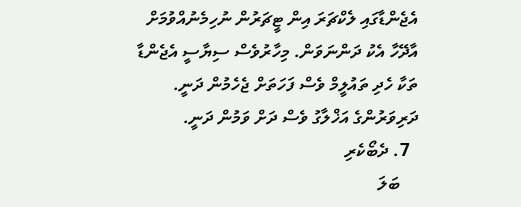އެޖެންޑާގައި ލެކްޗަރަ އިން ޓީޗަރުން ނުހިމެނުއްވުމަށް އާދޭހާ އެކު ދަންނަވަން. މިހާރުވެސް ސިޔާސީ އެޖެންޑާ ތަކާ ހެދި ތައުލީމް ވެސް ފަހަތަށް ޖެހެމުން ދަނީ. ދަރިވަރުންގެ އަޚްލާގު ވެސް ދަށް ވަމުން ދަނީ.
  7. ދެބޯކެރި
    ބަލަ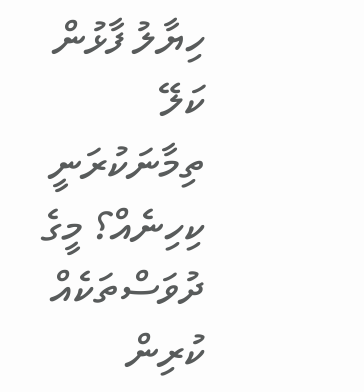ހިޔާލު ފާޅުން ކަލޭ ތިމާނަކުރަނީ ކިހިނެއް؟ މީގެ ދުވަސްތަކެއް ކުރިން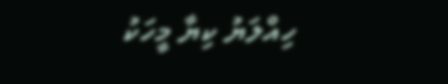ހިއްލަޔު ކިޔާ މީހަކު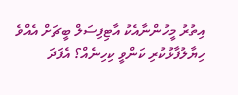އިތުރު މީހުންނާއެކު އާޓިފިސަލް ބީޗަށް އެއްވެ ހިޔާލުފާޅުކުރި ކަންވީ ކިހިނެއް؟ އެފަދަ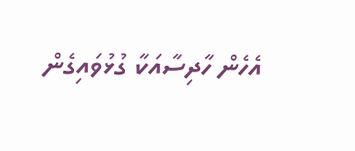އެހެން ހާދިސާއަކާ ގުޅުވައިގެން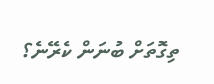ތިގޮތަށް ބުނަން ކެރޭނެ؟